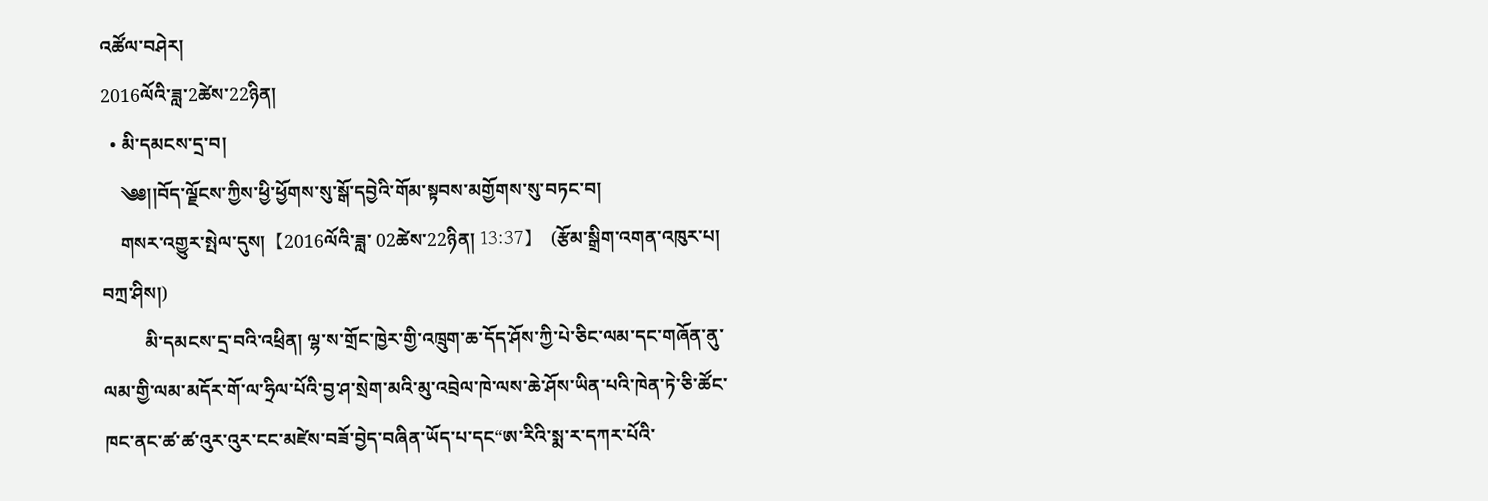འཚོལ་བཤེར།
2016ལོའི་ཟླ་2ཚེས་22ཉིན།
  • མི་དམངས་དྲ་བ།
    ༄༅།།བོད་ལྗོངས་ཀྱིས་ཕྱི་ཕྱོགས་སུ་སྒོ་དབྱེའི་གོམ་སྟབས་མགྱོགས་སུ་བཏང་བ།
    གསར་འགྱུར་སྤེལ་དུས།  【2016ལོའི་ཟླ་ 02ཚེས་22ཉིན། 13:37】   (རྩོམ་སྒྲིག་འགན་འཁུར་པ། བཀྲ་ཤིས།)
         མི་དམངས་དྲ་བའི་འཕྲིན། ལྷ་ས་གྲོང་ཁྱེར་གྱི་འཁྲུག་ཆ་དོད་ཤོས་ཀྱི་པེ་ཅིང་ལམ་དང་གཞོན་ནུ་ལམ་གྱི་ལམ་མདོར་གོ་ལ་ཧྲིལ་པོའི་བྱ་ཤ་སྲེག་མའི་མུ་འབྲེལ་ཁེ་ལས་ཆེ་ཤོས་ཡིན་པའི་ཁེན་ཏེ་ཅི་ཚོང་ཁང་ནང་ཚ་ཚ་འུར་འུར་ངང་མཛེས་བཟོ་བྱེད་བཞིན་ཡོད་པ་དང“ཨ་རིའི་སྨ་ར་དཀར་པོའི་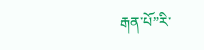རྒན་པོ”རི་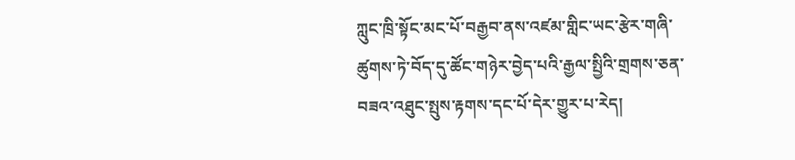ཀླུང་ཁྲི་སྟོང་མང་པོ་བརྒྱབ་ནས་འཛམ་གླིང་ཡང་རྩེར་གཞི་ཚུགས་ཏེ་བོད་དུ་ཚོང་གཉེར་བྱེད་པའི་རྒྱལ་སྤྱིའི་གྲགས་ཅན་བཟའ་འཐུང་སྤུས་རྟགས་དང་པོ་དེར་གྱུར་པ་རེད།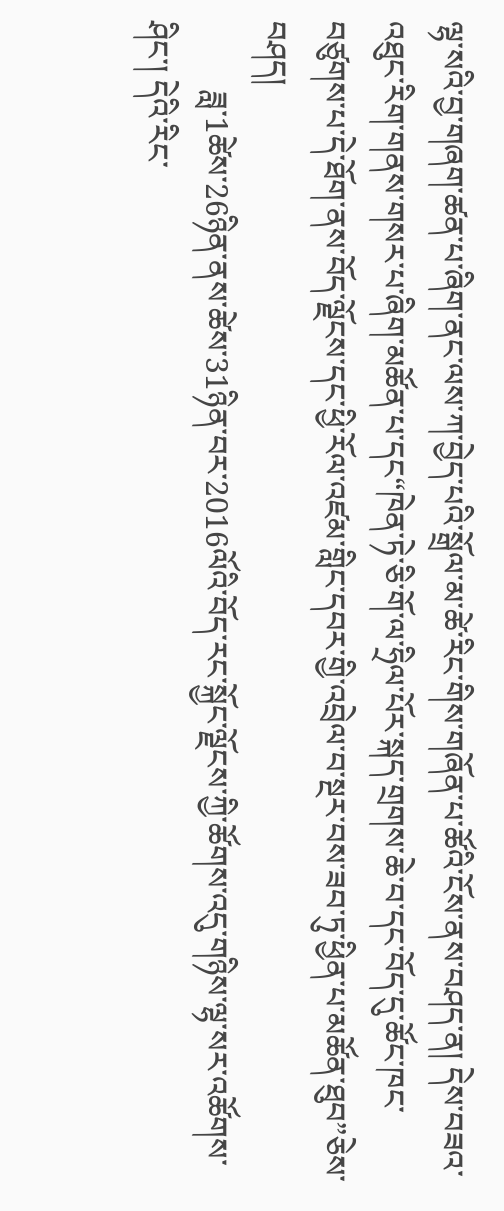ལྷ་སའི་བྱ་གཞག་ཚན་པ་ཞིག་ནང་ལས་ཀ་བྱེད་པའི་སྒྲོལ་མ་ཚེ་རིང་གིས་གཞོན་པ་ཚོའི་ངོས་ནས་བཤད་ན། དེས་བཟའ་འཐུང་རིག་གནས་གསར་པ་ཞིག་མཚོན་པ་དང“ཁེན་ཏེ་ཅི་གོ་ལ་ཧྲིལ་པོར་སྐད་གྲགས་ཆེ་བ་དང་བོད་དུ་ཚོང་ཁང་བཙུགས་པ་དེ་ཐོག་ནས་བོད་ལྗོངས་དང་ཕྱི་རོལ་འཛམ་གླིང་དབར་གྱི་འབྲེལ་བ་སྔར་བས་ཟབ་ཏུ་ཕྱིན་པ་མཚོན་ཐུབ”ཅེས་བཤད།
         ཟླ་1ཚེས་26ཉིན་ནས་ཚེས་31ཉིན་བར་2016ལོའི་བོད་རང་སྐྱོང་ལྗོངས་ཀྱི་ཚོགས་འདུ་གཉིས་ལྷ་སར་འཚོགས་ཤིང་། དེའི་རིང་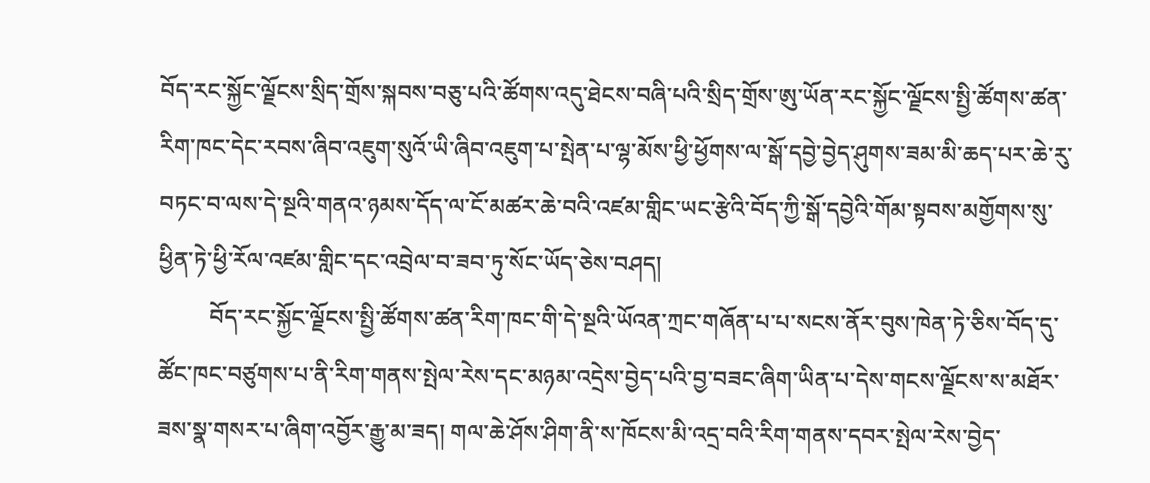བོད་རང་སྐྱོང་ལྗོངས་སྲིད་གྲོས་སྐབས་བཅུ་པའི་ཚོགས་འདུ་ཐེངས་བཞི་པའི་སྲིད་གྲོས་ཨུ་ཡོན་རང་སྐྱོང་ལྗོངས་སྤྱི་ཚོགས་ཚན་རིག་ཁང་དེང་རབས་ཞིབ་འཇུག་སུའོ་ཡི་ཞིབ་འཇུག་པ་སྤེན་པ་ལྷ་མོས་ཕྱི་ཕྱོགས་ལ་སྒོ་དབྱེ་བྱེད་ཤུགས་ཟམ་མི་ཆད་པར་ཆེ་རུ་བཏང་བ་ལས་དེ་སྔའི་གནའ་ཉམས་དོད་ལ་ངོ་མཚར་ཆེ་བའི་འཛམ་གླིང་ཡང་རྩེའི་བོད་ཀྱི་སྒོ་དབྱེའི་གོམ་སྟབས་མགྱོགས་སུ་ཕྱིན་ཏེ་ཕྱི་རོལ་འཛམ་གླིང་དང་འབྲེལ་བ་ཟབ་ཏུ་སོང་ཡོད་ཅེས་བཤད།
         བོད་རང་སྐྱོང་ལྗོངས་སྤྱི་ཚོགས་ཚན་རིག་ཁང་གི་དེ་སྔའི་ཡོའན་ཀྲང་གཞོན་པ་པ་སངས་ནོར་བུས་ཁེན་ཏེ་ཅིས་བོད་དུ་ཚོང་ཁང་བཙུགས་པ་ནི་རིག་གནས་སྤེལ་རེས་དང་མཉམ་འདྲེས་བྱེད་པའི་བྱ་བཟང་ཞིག་ཡིན་པ་དེས་གངས་ལྗོངས་ས་མཐོར་ཟས་སྣ་གསར་པ་ཞིག་འབྱོར་རྒྱུ་མ་ཟད། གལ་ཆེ་ཤོས་ཤིག་ནི་ས་ཁོངས་མི་འདྲ་བའི་རིག་གནས་དབར་སྤེལ་རེས་བྱེད་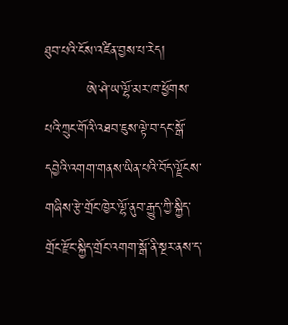ཐུབ་པའི་ངོས་འཛིན་བྱས་པ་རེད།
         ཨེ་ཤེ་ཡ་ལྷོ་མར་ཁ་ཕྱོགས་པའི་ཀྲུང་གོའི་འཐབ་ཇུས་ལྟེ་བ་དང་སྒོ་དབྱེའི་འགག་གནས་ཡིན་པའི་བོད་ལྗོངས་གཞིས་རྩེ་གྲོང་ཁྱེར་ལྷོ་ནུབ་རྒྱུད་ཀྱི་སྐྱིད་གྲོང་རྫོང་སྐྱིད་གྲོང་འགག་སྒོ་ནི་སྔར་ནས་ད་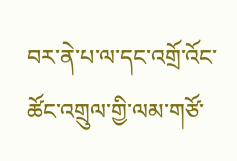བར་ནེ་པ་ལ་དང་འགྲོ་འོང་ཚོང་འགྲུལ་གྱི་ལམ་གཙོ་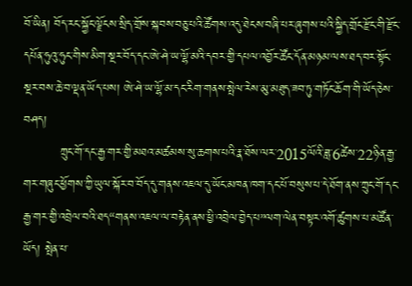བོ་ཡིན། བོད་རང་སྐྱོང་ལྗོངས་སྲིད་གྲོས་སྐབས་བཅུ་པའི་ཚོགས་འདུ་ཐེངས་བཞི་པར་ཞུགས་པའི་སྐྱིད་གྲོང་རྫོང་གི་རྫོང་དཔོན་ཧུའུ་ཧུང་གིས་མིག་སྔར་བོད་དང་ཨེ་ཤེ་ཡ་ལྷོ་མའི་དབར་གྱི་དཔལ་འབྱོར་ཚོང་དོན་མཉམ་ལས་ཐད་བར་སྟོང་སྔར་བས་ཆེ་བ་ལྡན་ཡོད་པས། ཨེ་ཤེ་ཡ་ལྷོ་མ་དང་རིག་གནས་སྤེལ་རེས་མུ་མཐུད་ཟབ་ཏུ་གཏོང་ཆོག་གི་ཡོད་ཅེས་བཤད།
         ཀྲུང་གོ་དང་རྒྱ་གར་གྱི་མཐའ་མཚམས་སུ་ཆགས་པའི་རྣ་ཐོས་ལར་2015ལོའི་ཟླ་6ཚེས་22ཉིན་རྒྱ་གར་གཞུང་ཕྱོགས་ཀྱི་ཡུལ་སྐོར་བ་བོད་དུ་གནས་འཇལ་དུ་ཡོང་མཁན་ཁག་དང་པོ་བསུས་པ་དེ་ཐོག་ནས་ཀྲུང་གོ་དང་རྒྱ་གར་གྱི་འབྲེལ་བའི་ཐད“གནས་འཇལ་ལ་བརྟེན་ནས་ཕྱི་འབྲེལ་བྱེད་པ”ལག་ལེན་བསྟར་འགོ་ཚུགས་པ་མཚོན་ཡོད། སྤེན་པ་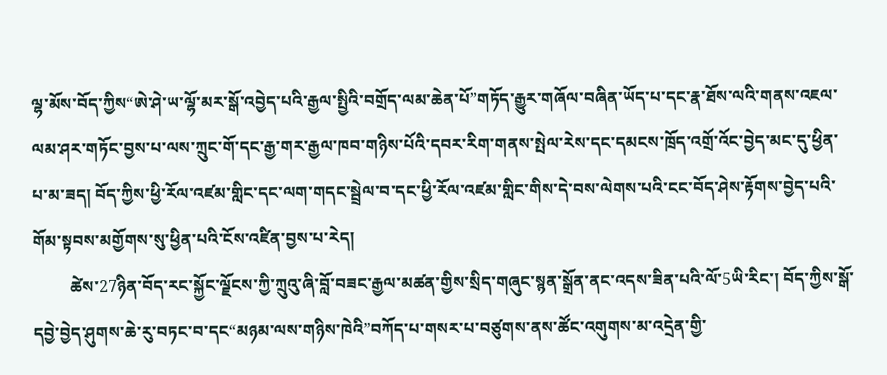ལྷ་མོས་བོད་ཀྱིས“ཨེ་ཤེ་ཡ་ལྷོ་མར་སྒོ་འབྱེད་པའི་རྒྱལ་སྤྱིའི་བགྲོད་ལམ་ཆེན་པོ”གཏོད་རྒྱུར་གཞོལ་བཞིན་ཡོད་པ་དང་རྣ་ཐོས་ལའི་གནས་འཇལ་ལམ་ཤར་གཏོང་བྱས་པ་ལས་ཀྲུང་གོ་དང་རྒྱ་གར་རྒྱལ་ཁབ་གཉིས་པོའི་དབར་རིག་གནས་སྤེལ་རེས་དང་དམངས་ཁྲོད་འགྲོ་འོང་བྱེད་མང་དུ་ཕྱིན་པ་མ་ཟད། བོད་ཀྱིས་ཕྱི་རོལ་འཛམ་གླིང་དང་ལག་གདང་སྦྲེལ་བ་དང་ཕྱི་རོལ་འཛམ་གླིང་གིས་དེ་བས་ལེགས་པའི་ངང་བོད་ཤེས་རྟོགས་བྱེད་པའི་གོམ་སྟབས་མགྱོགས་སུ་ཕྱིན་པའི་ངོས་འཛིན་བྱས་པ་རེད།
         ཚེས་27ཉིན་བོད་རང་སྐྱོང་ལྗོངས་ཀྱི་ཀྲུའུ་ཞི་བློ་བཟང་རྒྱལ་མཚན་གྱིས་སྲིད་གཞུང་སྙན་སྒྲོན་ནང་འདས་ཟིན་པའི་ལོ་5ཡི་རིང་། བོད་ཀྱིས་སྒོ་དབྱེ་བྱེད་ཤུགས་ཆེ་རུ་བཏང་བ་དང“མཉམ་ལས་གཉིས་ཁེའི”བཀོད་པ་གསར་པ་བཙུགས་ནས་ཚོང་འགུགས་མ་འདྲེན་གྱི་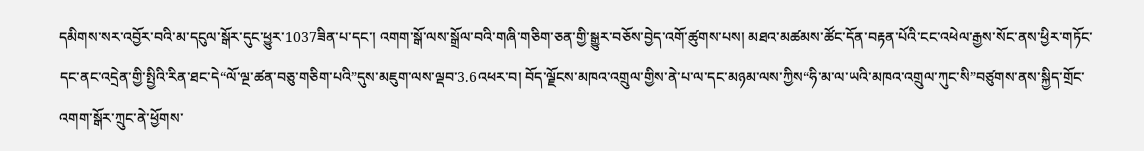དམིགས་སར་འབྱོར་བའི་མ་དངུལ་སྒོར་དུང་ཕྱུར་1037ཟིན་པ་དང་། འགག་སྒོ་ལས་སྒྲོལ་བའི་གཞི་གཅིག་ཅན་གྱི་སྒྱུར་བཅོས་བྱེད་འགོ་ཚུགས་པས། མཐའ་མཚམས་ཚོང་དོན་བརྟན་པོའི་ངང་འཕེལ་རྒྱས་སོང་ནས་ཕྱིར་གཏོང་དང་ནང་འདྲེན་གྱི་སྤྱིའི་རིན་ཐང་དེ“ལོ་ལྔ་ཚན་བཅུ་གཅིག་པའི”དུས་མཇུག་ལས་ལྡབ་3.6འཕར་བ། བོད་ལྗོངས་མཁའ་འགྲུལ་གྱིས་ནེ་པ་ལ་དང་མཉམ་ལས་ཀྱིས“ཧི་མ་ལ་ཡའི་མཁའ་འགྲུལ་ཀུང་སི”བཙུགས་ནས་སྐྱིད་གྲོང་འགག་སྒོར་ཀྲུང་ནེ་ཕྱོགས་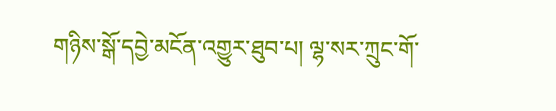གཉིས་སྒོ་དབྱེ་མངོན་འགྱུར་ཐུབ་པ། ལྷ་སར་ཀྲུང་གོ་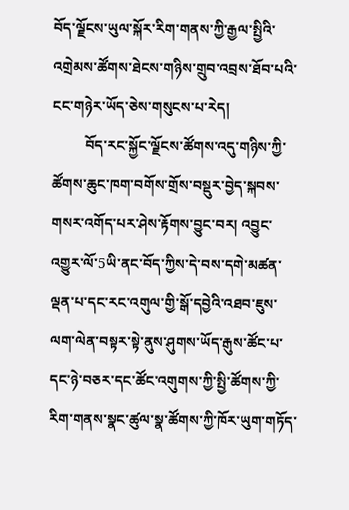བོད་ལྗོངས་ཡུལ་སྐོར་རིག་གནས་ཀྱི་རྒྱལ་སྤྱིའི་འགྲེམས་ཚོགས་ཐེངས་གཉིས་གྲུབ་འབྲས་ཐོབ་པའི་ངང་གཉེར་ཡོད་ཅེས་གསུངས་པ་རེད།
         བོད་རང་སྐྱོང་ལྗོངས་ཚོགས་འདུ་གཉིས་ཀྱི་ཚོགས་ཆུང་ཁག་བགོས་གྲོས་བསྡུར་བྱེད་སྐབས་གསར་འགོད་པར་ཤེས་རྟོགས་བྱུང་བར། འབྱུང་འགྱུར་ལོ་5ཡི་ནང་བོད་ཀྱིས་དེ་བས་དགེ་མཚན་ལྡན་པ་དང་རང་འགུལ་གྱི་སྒོ་དབྱེའི་འཐབ་ཇུས་ལག་ལེན་བསྟར་སྟེ་ནུས་ཤུགས་ཡོད་རྒུས་ཚོང་པ་དང་ཉེ་བཅར་དང་ཚོང་འགུགས་ཀྱི་སྤྱི་ཚོགས་ཀྱི་རིག་གནས་སྣང་ཚུལ་སྣ་ཚོགས་ཀྱི་ཁོར་ཡུག་གཏོད་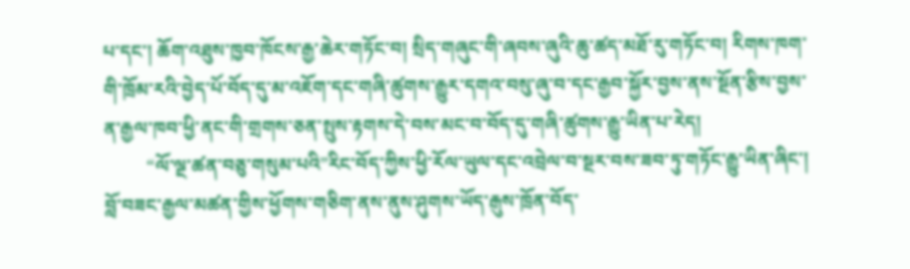པ་དང་། ཆོག་འཐུས་ཁྱབ་ཁོངས་རྒྱ་ཆེར་གཏོང་བ། སྲིད་གཞུང་གི་ཞབས་ཞུའི་ཆུ་ཚད་མཐོ་རུ་གཏོང་བ། རིགས་ཁག་གི་ཁྲོམ་རའི་བྱེད་པོ་བོད་དུ་མ་འཇོག་དང་གཞི་ཚུགས་རྒྱུར་དགའ་བསུ་ཞུ་བ་དང་རྒྱབ་སྐྱོར་བྱས་ནས་སྔོན་རྩིས་བྱས་ན་རྒྱལ་ཁབ་ཕྱི་ནང་གི་གྲགས་ཅན་སྤུས་རྟགས་དེ་བས་མང་བ་བོད་དུ་གཞི་ཚུགས་རྒྱུ་ཡིན་པ་རེད།
         “ལོ་ལྔ་ཚན་བཅུ་གསུམ་པའི”རིང་བོད་ཀྱིས་ཕྱི་རོལ་ཡུལ་དང་འབྲེལ་བ་སྔར་བས་ཟབ་ཏུ་གཏོང་རྒྱུ་ཡིན་ཞིང་། བློ་བཟང་རྒྱལ་མཚན་གྱིས་ཕྱོགས་གཅིག་ནས་ནུས་ཤུགས་ཡོད་རྒུས་ཁྲོན་བོད་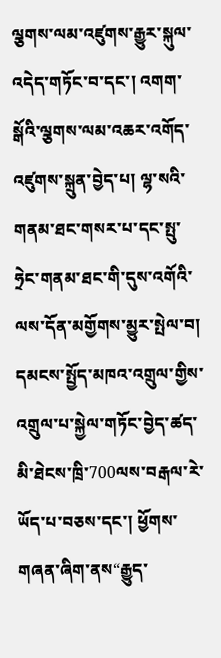ལྕགས་ལམ་འཛུགས་རྒྱུར་སྐུལ་འདེད་གཏོང་བ་དང་། འགག་སྒོའི་ལྕགས་ལམ་འཆར་འགོད་འཛུགས་སྐྲུན་བྱེད་པ། ལྷ་སའི་གནམ་ཐང་གསར་པ་དང་སྤུ་ཧྲེང་གནམ་ཐང་གི་དུས་འགོའི་ལས་དོན་མགྱོགས་མྱུར་སྤེལ་བ། དམངས་སྤྱོད་མཁའ་འགྲུལ་གྱིས་འགྲུལ་པ་སྐྱེལ་གཏོང་བྱེད་ཚད་མི་ཐེངས་ཁྲི་700ལས་བརྒལ་རེ་ཡོད་པ་བཅས་དང་། ཕྱོགས་གཞན་ཞིག་ནས“རྒྱུད་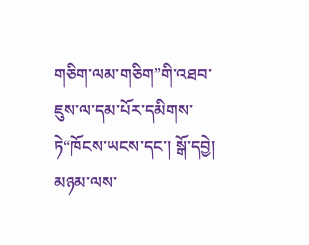གཅིག་ལམ་གཅིག”གི་འཐབ་ཇུས་ལ་དམ་པོར་དམིགས་ཏེ“ཁོངས་ཡངས་དང་། སྒོ་དབྱེ། མཉམ་ལས་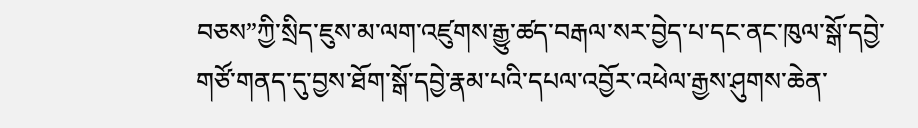བཅས”ཀྱི་སྲིད་ཇུས་མ་ལག་འཛུགས་རྒྱུ་ཚད་བརྒལ་སར་བྱེད་པ་དང་ནང་ཁུལ་སྒོ་དབྱེ་གཙོ་གནད་དུ་བྱས་ཐོག་སྒོ་དབྱེ་རྣམ་པའི་དཔལ་འབྱོར་འཕེལ་རྒྱས་ཤུགས་ཆེན་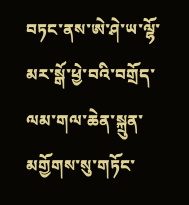བཏང་ནས་ཨེ་ཤེ་ཡ་ལྷོ་མར་སྒོ་ཕྱེ་བའི་བགྲོད་ལམ་གལ་ཆེན་སྐྲུན་མགྱོགས་སུ་གཏོང་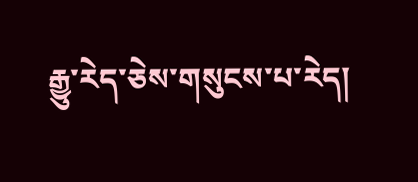རྒྱུ་རེད་ཅེས་གསུངས་པ་རེད།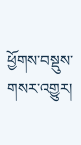ཕྱོགས་བསྡུས་གསར་འགྱུར།